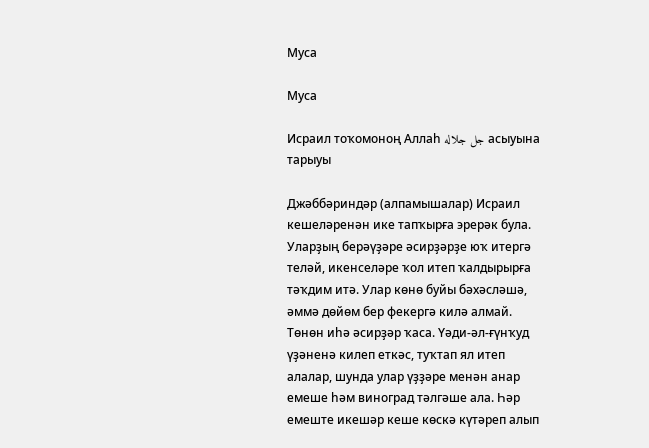Муса

Муса

Исраил тоҡомоноң Аллаһ جل جلاله асыуына тарыуы

Джәббәриндәр (алпамышалар) Исраил кешеләренән ике тапҡырға эрерәк була. Уларҙың берәүҙәре әсирҙәрҙе юҡ итергә теләй, икенселәре ҡол итеп ҡалдырырға тәҡдим итә. Улар көнө буйы бәхәсләшә, әммә дөйөм бер фекергә килә алмай. Төнөн иһә әсирҙәр ҡаса. Үәди-әл-ғүнҡуд үҙәненә килеп еткәс, туҡтап ял итеп алалар, шунда улар үҙҙәре менән анар емеше һәм виноград тәлгәше ала. Һәр емеште икешәр кеше көскә күтәреп алып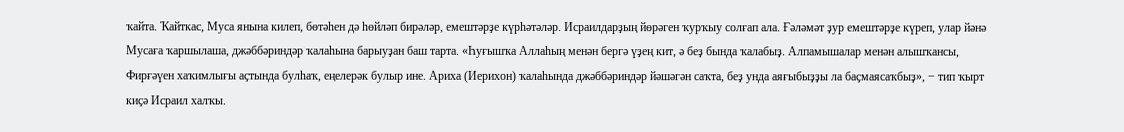ҡайта. Ҡайткас, Муса янына килеп, бөтәһен дә һөйләп бирәләр, емештәрҙе күрһәтәләр. Исраилдарҙың йөрәген ҡурҡыу солғап ала. Ғәләмәт ҙур емештәрҙе күреп, улар йәнә Мусаға ҡаршылаша, джәббәриндәр ҡалаһына барыуҙан баш тарта. «Һуғышҡа Аллаһың менән бергә үҙең кит, ә беҙ бында ҡалабыҙ. Алпамышалар менән алышҡансы, Фирғәүен хаҡимлығы аҫтында булһаҡ, еңелерәк булыр ине. Ариха (Иерихон) ҡалаһында джәббәриндәр йәшәгән саҡта, беҙ унда аяғыбыҙҙы ла баҫмаясаҡбыҙ», − тип ҡырт киҫә Исраил халҡы.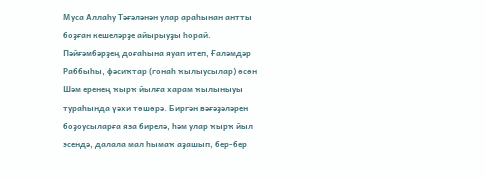Муса Аллаһу Тәғәләнән улар араһынан антты боҙған кешеләрҙе айырыуҙы һорай. Пәйғәмбәрҙең доғаһына яуап итеп, Ғаләмдәр Раббыһы, фәсиҡтар (гонаһ ҡылыусылар) өсөн Шәм еренең ҡырҡ йылға харам ҡылыныуы тураһында үәхи төшөрә. Биргән вәғәҙәләрен боҙоусыларға яза бирелә, һәм улар ҡырҡ йыл эсендә, далала мал һымаҡ аҙашып, бер-бер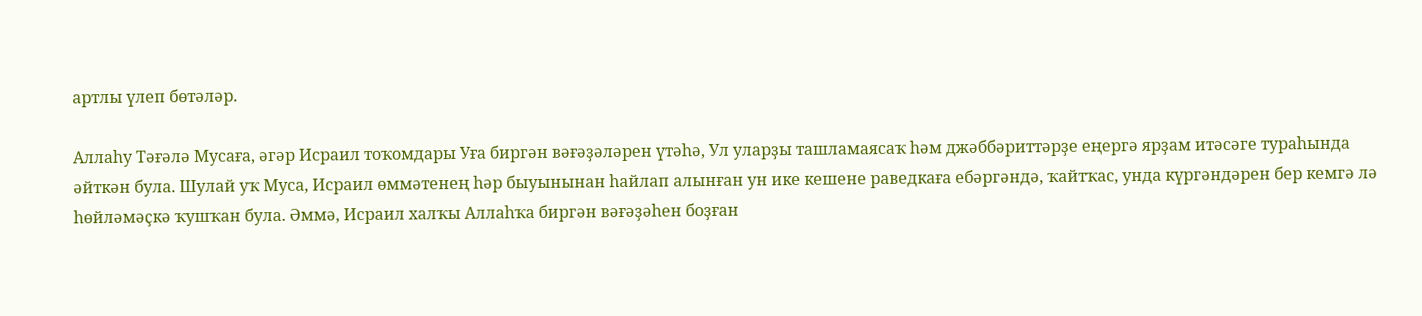артлы үлеп бөтәләр.

Аллаһу Тәғәлә Мусаға, әгәр Исраил тоҡомдары Уға биргән вәғәҙәләрен үтәһә, Ул уларҙы ташламаясаҡ һәм джәббәриттәрҙе еңергә ярҙам итәсәге тураһында әйткән була. Шулай уҡ Муса, Исраил өммәтенең һәр быуынынан һайлап алынған ун ике кешене раведкаға ебәргәндә, ҡайтҡас, унда күргәндәрен бер кемгә лә һөйләмәҫкә ҡушҡан була. Әммә, Исраил халҡы Аллаһҡа биргән вәғәҙәһен боҙған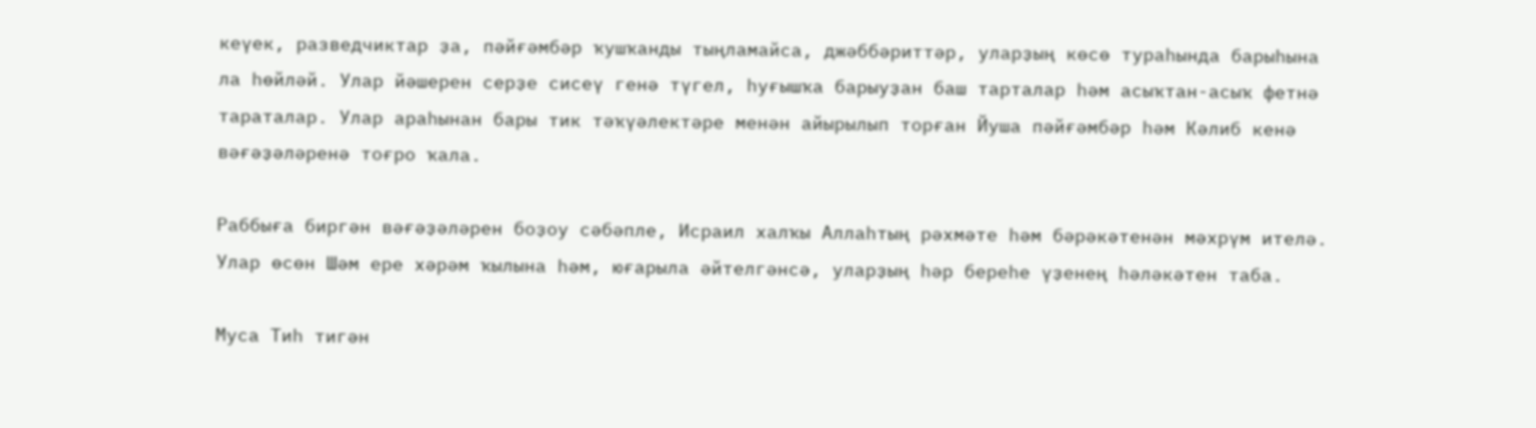кеүек, разведчиктар ҙа, пәйғәмбәр ҡушҡанды тыңламайса, джәббәриттәр, уларҙың көсө тураһында барыһына ла һөйләй. Улар йәшерен серҙе сисеү генә түгел, һуғышҡа барыуҙан баш тарталар һәм асыҡтан-асыҡ фетнә тараталар. Улар араһынан бары тик тәҡүәлектәре менән айырылып торған Йуша пәйғәмбәр һәм Кәлиб кенә вәғәҙәләренә тоғро ҡала.

Раббыға биргән вәғәҙәләрен боҙоу сәбәпле, Исраил халҡы Аллаһтың рәхмәте һәм бәрәкәтенән мәхрүм ителә. Улар өсөн Шәм ере хәрәм ҡылына һәм, юғарыла әйтелгәнсә, уларҙың һәр береһе үҙенең һәләкәтен таба.

Муса Тиһ тигән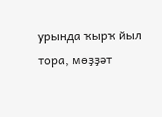урында ҡырҡ йыл тора, мөҙҙәт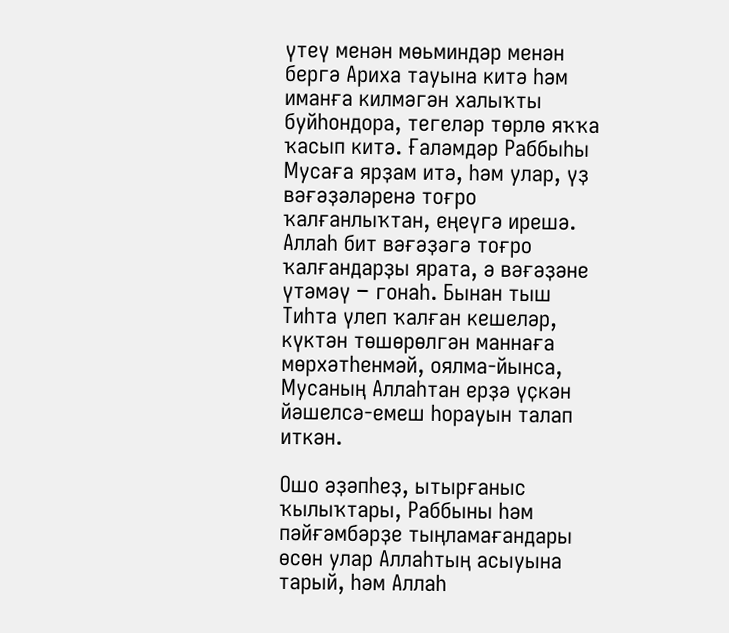үтеү менән мөьминдәр менән бергә Ариха тауына китә һәм иманға килмәгән халыҡты буйһондора, тегеләр төрлө яҡҡа ҡасып китә. Ғаләмдәр Раббыһы Мусаға ярҙам итә, һәм улар, үҙ вәғәҙәләренә тоғро ҡалғанлыҡтан, еңеүгә ирешә. Аллаһ бит вәғәҙәгә тоғро ҡалғандарҙы ярата, ә вәғәҙәне үтәмәү − гонаһ. Бынан тыш Тиһта үлеп ҡалған кешеләр, күктән төшөрөлгән маннаға мөрхәтһенмәй, оялма-йынса, Мусаның Аллаһтан ерҙә үҫкән йәшелсә-емеш һорауын талап иткән.

Ошо әҙәпһеҙ, ытырғаныс ҡылыҡтары, Раббыны һәм пәйғәмбәрҙе тыңламағандары өсөн улар Аллаһтың асыуына тарый, һәм Аллаһ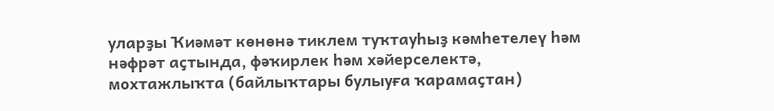уларҙы Ҡиәмәт көнөнә тиклем туҡтауһыҙ кәмһетелеү һәм нәфрәт аҫтында, фәҡирлек һәм хәйерселектә, мохтажлыҡта (байлыҡтары булыуға ҡарамаҫтан)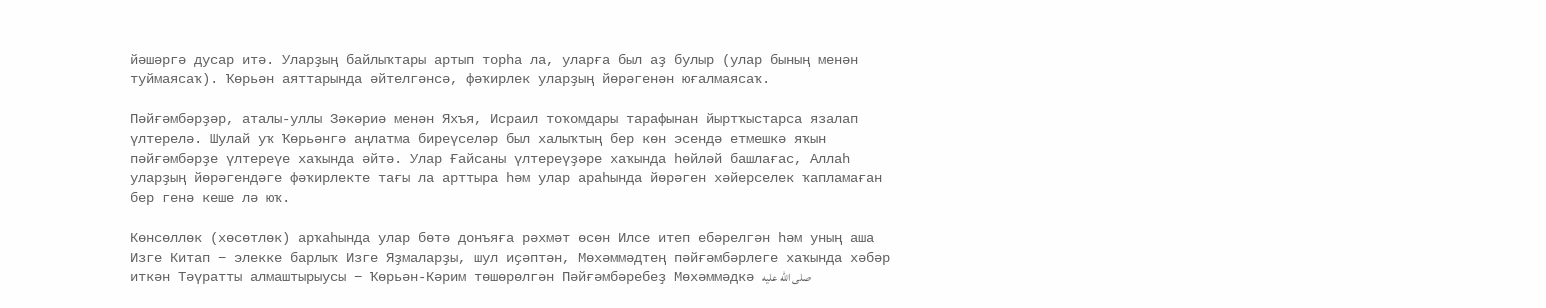йәшәргә дусар итә. Уларҙың байлыҡтары артып торһа ла, уларға был аҙ булыр (улар бының менән туймаясаҡ). Ҡөрьән аяттарында әйтелгәнсә, фәҡирлек уларҙың йөрәгенән юғалмаясаҡ.

Пәйғәмбәрҙәр, аталы-уллы Зәкәриә менән Яхъя, Исраил тоҡомдары тарафынан йыртҡыстарса язалап үлтерелә. Шулай уҡ Ҡөрьәнгә аңлатма биреүселәр был халыҡтың бер көн эсендә етмешкә яҡын пәйғәмбәрҙе үлтереүе хаҡында әйтә. Улар Ғайсаны үлтереүҙәре хаҡында һөйләй башлағас, Аллаһ уларҙың йөрәгендәге фәҡирлекте тағы ла арттыра һәм улар араһында йөрәген хәйерселек ҡапламаған бер генә кеше лә юҡ.

Көнсөллөк (хөсөтлөк) арҡаһында улар бөтә донъяға рәхмәт өсөн Илсе итеп ебәрелгән һәм уның аша Изге Китап − элекке барлыҡ Изге Яҙмаларҙы, шул иҫәптән, Мөхәммәдтең пәйғәмбәрлеге хаҡында хәбәр иткән Тәүратты алмаштырыусы − Ҡөрьән-Кәрим төшөрөлгән Пәйғәмбәребеҙ Мөхәммәдкә صلى الله عليه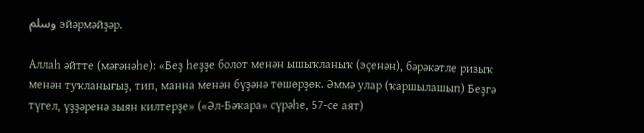وسلم эйәрмәйҙәр.

Аллаһ әйтте (мәғәнәһе): «Беҙ һеҙҙе болот менән ышыҡланыҡ (эҫенән), бәрәкәтле ризыҡ менән туҡланығыҙ, тип, манна менән бүҙәнә төшөрҙөк. Әммә улар (ҡаршылашып) Беҙгә түгел, үҙҙәренә зыян килтерҙе» («Әл-Бәҡара» сүрәһе, 57-се аят)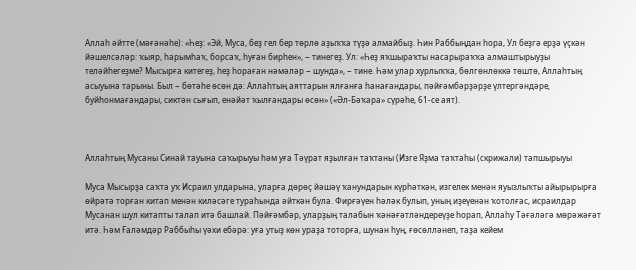Аллаһ әйтте (мәғәнәһе): «Һеҙ: «Эй, Муса, беҙ гел бер төрлө аҙыҡҡа түҙә алмайбыҙ. Һин Раббыңдан һора, Ул беҙгә ерҙә үҫкән йәшелсәләр: ҡыяр, һарымһаҡ, борсаҡ, һуған бирһен», − тинегеҙ. Ул: «Һеҙ яҡшыраҡты насарыраҡҡа алмаштырыуҙы теләйһегеҙме? Мысырға китегеҙ, һеҙ һораған нәмәләр − шунда», − тине. Һәм улар хурлыҡҡа, бөлгөнлөккә төштө, Аллаһтың асыуына тарыны. Был − бөтәһе өсөн дә: Аллаһтың аяттарын ялғанға һанағандары, пәйғәмбәрҙәрҙе үлтергәндәре, буйһонмағандары, сиктән сығып, енәйәт ҡылғандары өсөн» («Әл-Бәҡара» сүрәһе, 61-се аят).



Аллаһтың Мусаны Синай тауына саҡырыуы һәм уға Тәүрат яҙылған таҡтаны (Изге Яҙма таҡтаһы (скрижали) тапшырыуы

Муса Мысырҙа саҡта уҡ Исраил улдарына, уларға дөрөҫ йәшәү ҡанундарын күрһәткән, изгелек менән яуызлыҡты айырырырға өйрәтә торған китап менән киләсәге тураһында әйткән була. Фирғәүен һәләк булып, уның иҙеүенән ҡотолғас, исраилдар Мусанан шул китапты талап итә башлай. Пәйғәмбәр, уларҙың талабын ҡәнәғәтләндереүҙе һорап, Аллаһу Тәғәләгә мөрәжәғәт итә. Һәм Ғаләмдәр Раббыһы үәхи ебәрә: уға утыҙ көн ураҙа тоторға, шунан һуң, ғөсөлләнеп, таҙа кейем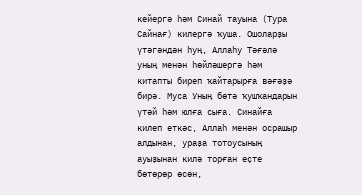кейергә һәм Синай тауына (Тура Сайнағ) килергә ҡуша. Ошоларҙы үтәгәндән һуң, Аллаһу Тәғәлә уның менән һөйләшергә һәм китапты биреп ҡайтарырға вәғәҙә бирә. Муса Уның бөтә ҡушҡандарын үтәй һәм юлға сыға. Синайға килеп еткәс, Аллаһ менән осрашыр алдынан, ураҙа тотоусының ауыҙынан килә торған еҫте бөтөрөр өсөн,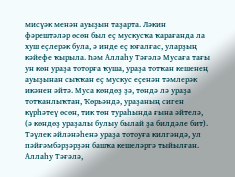мисүәк менән ауыҙын таҙарта. Ләкин фәрештәләр өсөн был еҫ мускусҡа ҡарағанда ла хуш еҫлерәк була, ә инде еҫ юғалғас, уларҙың кәйефе ҡырыла. Һәм Аллаһу Тәғәлә Мусаға тағы ун көн ураҙа тоторға ҡуша, ураҙа тотҡан кешенең ауыҙынан сыҡҡан еҫ мускус еҫенән тәмлерәк икәнен әйтә. Муса көндөҙ ҙә, төндә лә ураҙа тотҡанлыҡтан, Ҡөрьәндә, ураҙаның сиген күрһәтеү өсөн, тик төн тураһында ғына әйтелә, (ә көндөҙ ураҙалы булыу былай ҙа билдәле бит). Тәүлек әйләнәһенә ураҙа тотоуға килгәндә, ул пәйғәмбәрҙәрҙән башҡа кешеләргә тыйылған. Аллаһу Тәғәлә,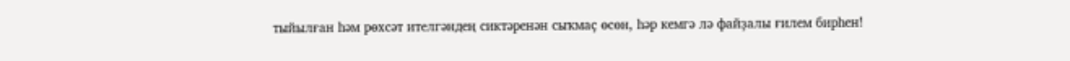тыйылған һәм рөхсәт ителгәндең сиктәренән сыҡмаҫ өсөн, һәр кемгә лә файҙалы ғилем бирһен!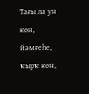Тағы ла ун көн, йәмғеһе, ҡырҡ көн,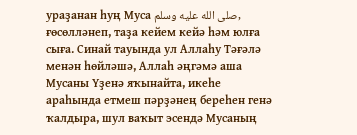ураҙанан һуң Муса صلى الله عليه وسلم, ғөсөлләнеп, таҙа кейем кейә һәм юлға сыға. Синай тауында ул Аллаһу Тәғәлә менән һөйләшә, Аллаһ әңгәмә аша Мусаны Үҙенә яҡынайта, икеһе араһында етмеш пәрҙәнең береһен генә ҡалдыра, шул ваҡыт эсендә Мусаның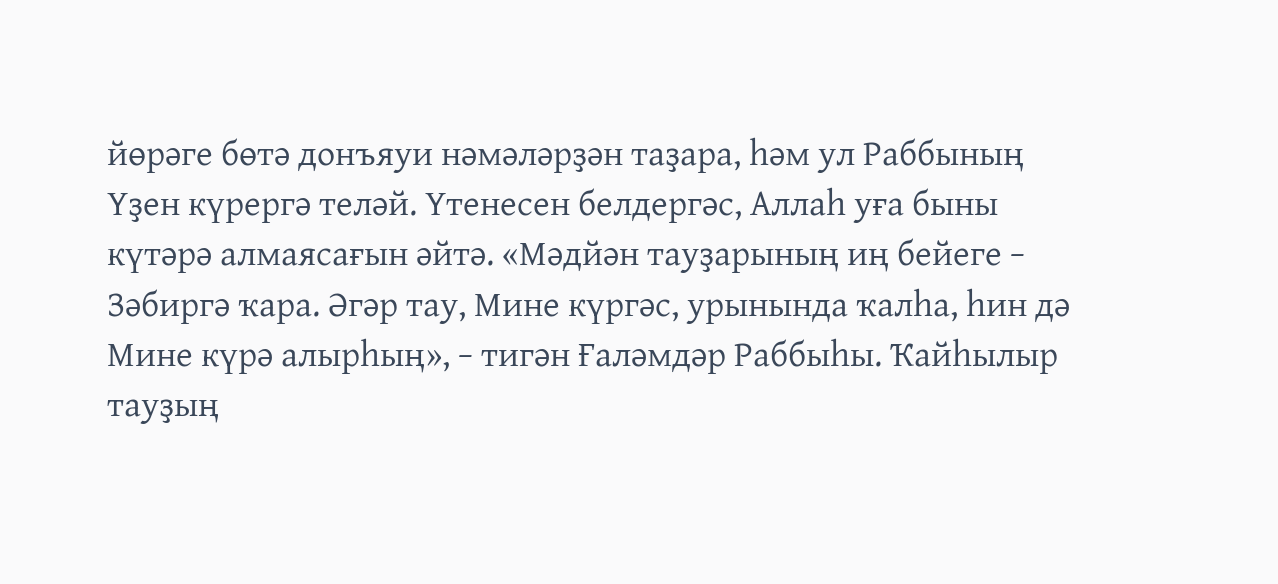йөрәге бөтә донъяуи нәмәләрҙән таҙара, һәм ул Раббының Үҙен күрергә теләй. Үтенесен белдергәс, Аллаһ уға быны күтәрә алмаясағын әйтә. «Мәдйән тауҙарының иң бейеге − Зәбиргә ҡара. Әгәр тау, Мине күргәс, урынында ҡалһа, һин дә Мине күрә алырһың», − тигән Ғаләмдәр Раббыһы. Ҡайһылыр тауҙың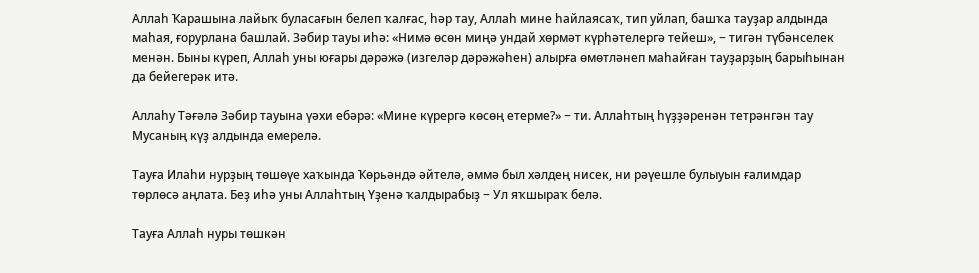Аллаһ Ҡарашына лайыҡ буласағын белеп ҡалғас, һәр тау, Аллаһ мине һайлаясаҡ, тип уйлап, башҡа тауҙар алдында маһая, ғорурлана башлай. Зәбир тауы иһә: «Нимә өсөн миңә ундай хөрмәт күрһәтелергә тейеш», − тигән түбәнселек менән. Быны күреп, Аллаһ уны юғары дәрәжә (изгеләр дәрәжәһен) алырға өмөтләнеп маһайған тауҙарҙың барыһынан да бейегерәк итә.

Аллаһу Тәғәлә Зәбир тауына үәхи ебәрә: «Мине күрергә көсөң етерме?» − ти. Аллаһтың һүҙҙәренән тетрәнгән тау Мусаның күҙ алдында емерелә.

Тауға Илаһи нурҙың төшөүе хаҡында Ҡөрьәндә әйтелә, әммә был хәлдең нисек, ни рәүешле булыуын ғалимдар төрлөсә аңлата. Беҙ иһә уны Аллаһтың Үҙенә ҡалдырабыҙ − Ул яҡшыраҡ белә.

Тауға Аллаһ нуры төшкән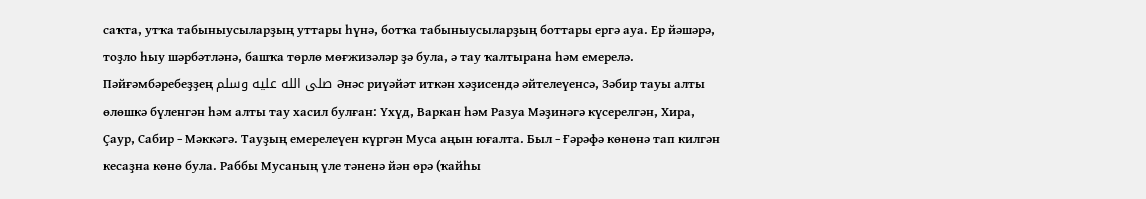саҡта, утҡа табыныусыларҙың уттары һүнә, ботҡа табыныусыларҙың боттары ергә ауа. Ер йәшәрә, тоҙло һыу шәрбәтләнә, башҡа төрлө мөғжизәләр ҙә була, ә тау ҡалтырана һәм емерелә. Пәйғәмбәребеҙҙең صلى الله عليه وسلم Әнәс риүәйәт иткән хәҙисендә әйтелеүенсә, Зәбир тауы алты өлөшкә бүленгән һәм алты тау хасил булған: Үхүд, Варкан һәм Разуа Мәҙинәгә күсерелгән, Хира, Ҫаур, Сабир − Мәккәгә. Тауҙың емерелеүен күргән Муса аңын юғалта. Был − Ғәрәфә көнөнә тап килгән кесаҙна көнө була. Раббы Мусаның үле тәненә йән өрә (ҡайһы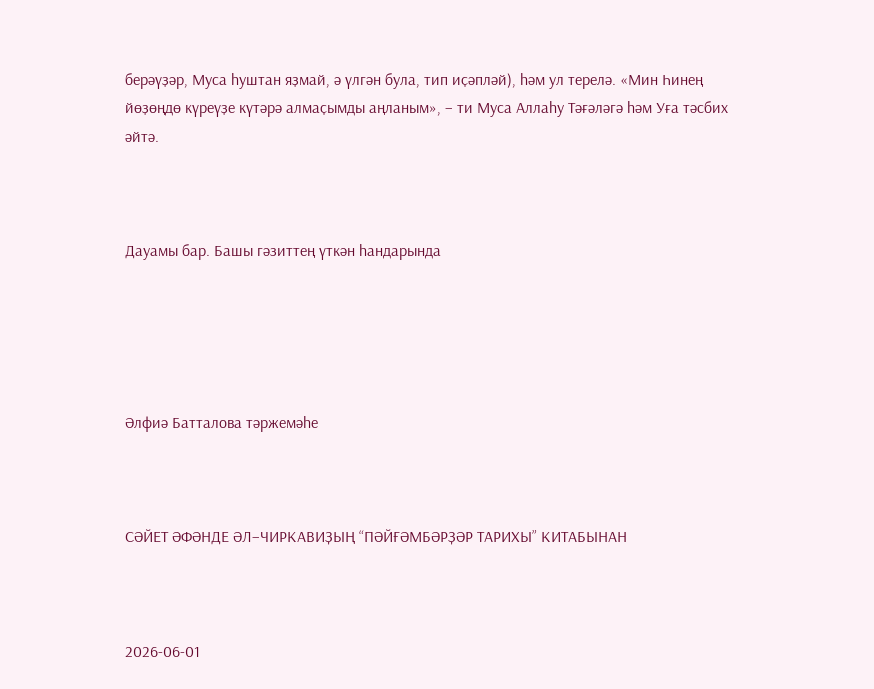берәүҙәр, Муса һуштан яҙмай, ә үлгән була, тип иҫәпләй), һәм ул терелә. «Мин Һинең йөҙөңдө күреүҙе күтәрә алмаҫымды аңланым», − ти Муса Аллаһу Тәғәләгә һәм Уға тәсбих әйтә.



Дауамы бар. Башы гәзиттең үткән һандарында





Әлфиә Батталова тәржемәһе



СӘЙЕТ ӘФӘНДЕ ӘЛ–ЧИРКАВИҘЫҢ “ПӘЙҒӘМБӘРҘӘР ТАРИХЫ” КИТАБЫНАН



2026-06-01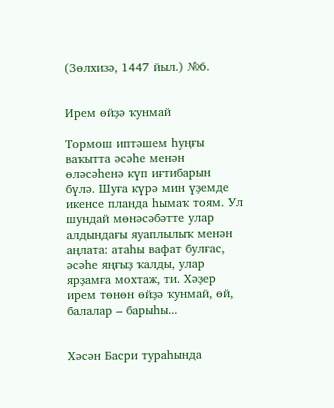(Зөлхизә, 1447 йыл.) №6.


Ирем өйҙә ҡунмай

Тормош иптәшем һуңғы ваҡытта әсәһе менән өләсәһенә күп иғтибарын бүлә. Шуға күрә мин үҙемде икенсе планда һымаҡ тоям. Ул шундай мөнәсәбәтте улар алдындағы яуаплылыҡ менән аңлата: атаһы вафат булғас, әсәһе яңғыҙ ҡалды, улар ярҙамға мохтаж, ти. Хәҙер ирем төнөн өйҙә ҡунмай, өй, балалар – барыһы...


Хәсән Басри тураһында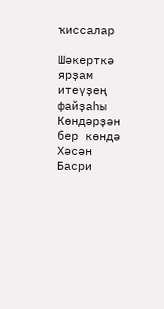ҡиссалар

Шәкерткә ярҙам итеүҙең файҙаһы Көндәрҙән бер көндә Хәсән Басри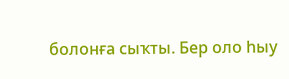болонға сыҡты. Бер оло һыу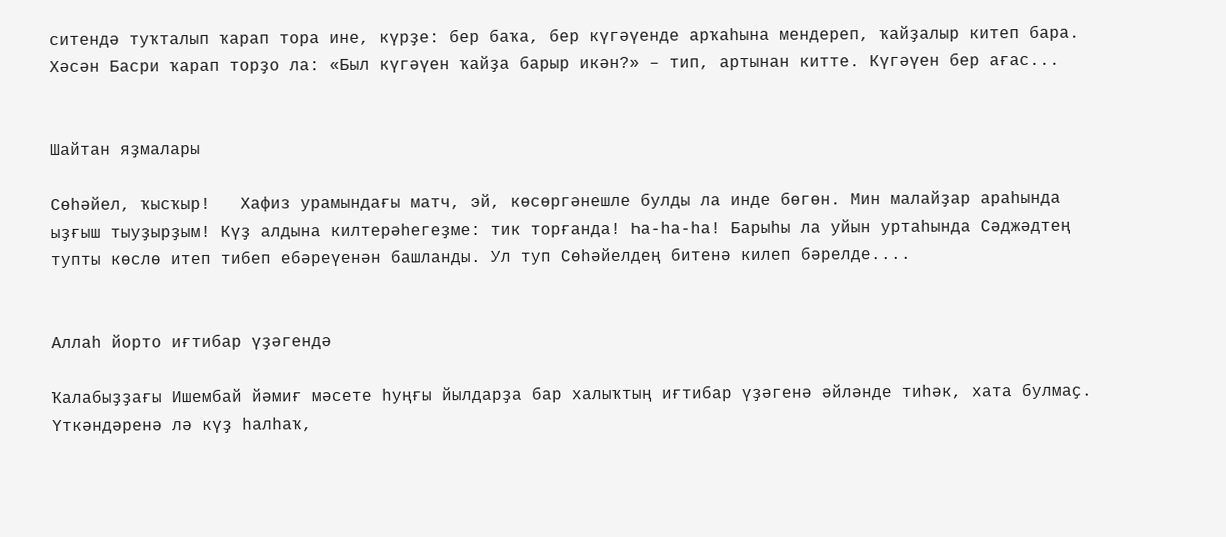ситендә туҡталып ҡарап тора ине, күрҙе: бер баҡа, бер күгәүенде арҡаһына мендереп, ҡайҙалыр китеп бара. Хәсән Басри ҡарап торҙо ла: «Был күгәүен ҡайҙа барыр икән?» – тип, артынан китте. Күгәүен бер ағас...


Шайтан яҙмалары

Сөһәйел, ҡысҡыр!   Хафиз урамындағы матч, эй, көсөргәнешле булды ла инде бөгөн. Мин малайҙар араһында ыҙғыш тыуҙырҙым! Күҙ алдына килтерәһегеҙме: тик торғанда! Һа-һа-һа! Барыһы ла уйын уртаһында Сәджәдтең тупты көслө итеп тибеп ебәреүенән башланды. Ул туп Сөһәйелдең битенә килеп бәрелде....


Аллаһ йорто иғтибар үҙәгендә

Ҡалабыҙҙағы Ишембай йәмиғ мәсете һуңғы йылдарҙа бар халыҡтың иғтибар үҙәгенә әйләнде тиһәк, хата булмаҫ. Үткәндәренә лә күҙ һалһаҡ,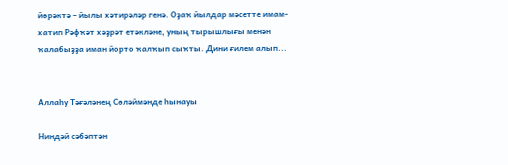йөрәктә – йылы хәтирәләр генә. Оҙаҡ йылдар мәсетте имам-хатип Рәфҡәт хәҙрәт етәкләне, уның тырышлығы менән ҡалабыҙҙа иман йорто ҡалҡып сыҡты. Дини ғилем алып...


Аллаһу Тәғәләнең Сөләймәнде һынауы

Ниндәй сәбәптән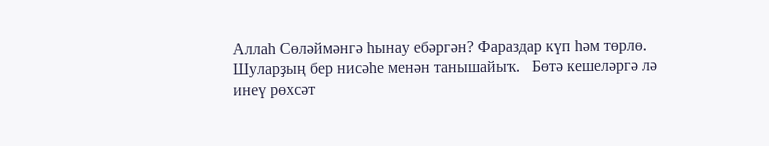Аллаһ Сөләймәнгә һынау ебәргән? Фараздар күп һәм төрлө. Шуларҙың бер нисәһе менән танышайыҡ.   Бөтә кешеләргә лә инеү рөхсәт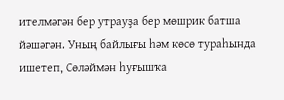ителмәгән бер утрауҙа бер мөшрик батша йәшәгән. Уның байлығы һәм көсө тураһында ишетеп, Сөләймән һуғышҡа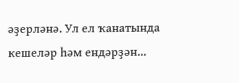әҙерләнә. Ул ел ҡанатында кешеләр һәм ендәрҙән...